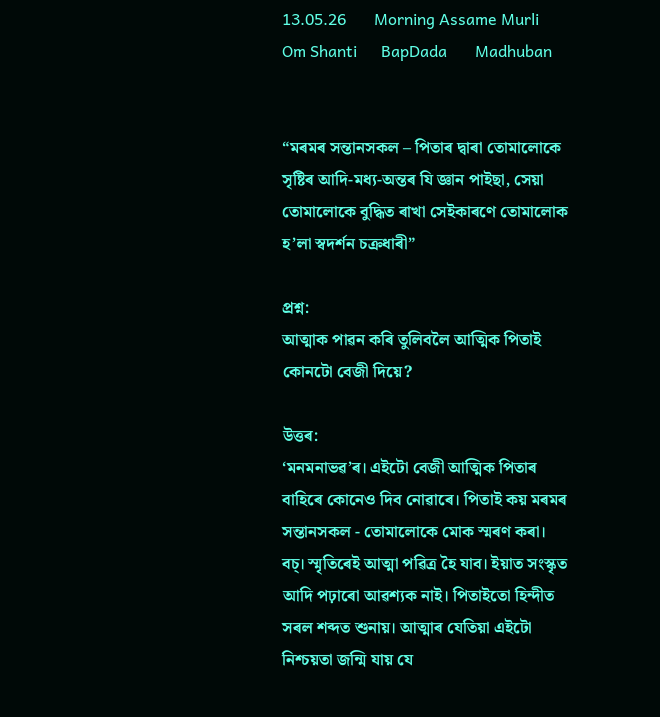13.05.26       Morning Assame Murli        Om Shanti      BapDada       Madhuban


“মৰমৰ সন্তানসকল – পিতাৰ দ্বাৰা তোমালোকে সৃষ্টিৰ আদি-মধ্য-অন্তৰ যি জ্ঞান পাইছা, সেয়া তোমালোকে বুদ্ধিত ৰাখা সেইকাৰণে তোমালোক হ’লা স্বদৰ্শন চক্ৰধাৰী”

প্ৰশ্ন:
আত্মাক পাৱন কৰি তুলিবলৈ আত্মিক পিতাই কোনটো বেজী দিয়ে?

উত্তৰ:
‘মনমনাভৱ’ৰ। এইটো বেজী আত্মিক পিতাৰ বাহিৰে কোনেও দিব নোৱাৰে। পিতাই কয় মৰমৰ সন্তানসকল - তোমালোকে মোক স্মৰণ কৰা। বচ্। স্মৃতিৰেই আত্মা পৱিত্ৰ হৈ যাব। ইয়াত সংস্কৃত আদি পঢ়াৰো আৱশ্যক নাই। পিতাইতো হিন্দীত সৰল শব্দত শুনায়। আত্মাৰ যেতিয়া এইটো নিশ্চয়তা জন্মি যায় যে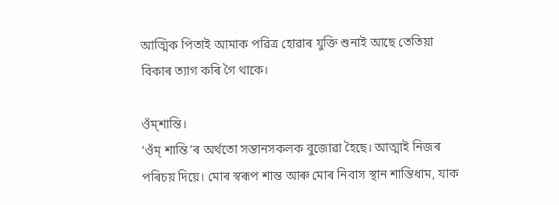আত্মিক পিতাই আমাক পৱিত্ৰ হোৱাৰ যুক্তি শুনাই আছে তেতিয়া বিকাৰ ত্যাগ কৰি গৈ থাকে।

ওঁম্শান্তি।
‘ওঁম্ শান্তি’ৰ অৰ্থতো সন্তানসকলক বুজোৱা হৈছে। আত্মাই নিজৰ পৰিচয় দিয়ে। মোৰ স্বৰূপ শান্ত আৰু মোৰ নিবাস স্থান শান্তিধাম, যাক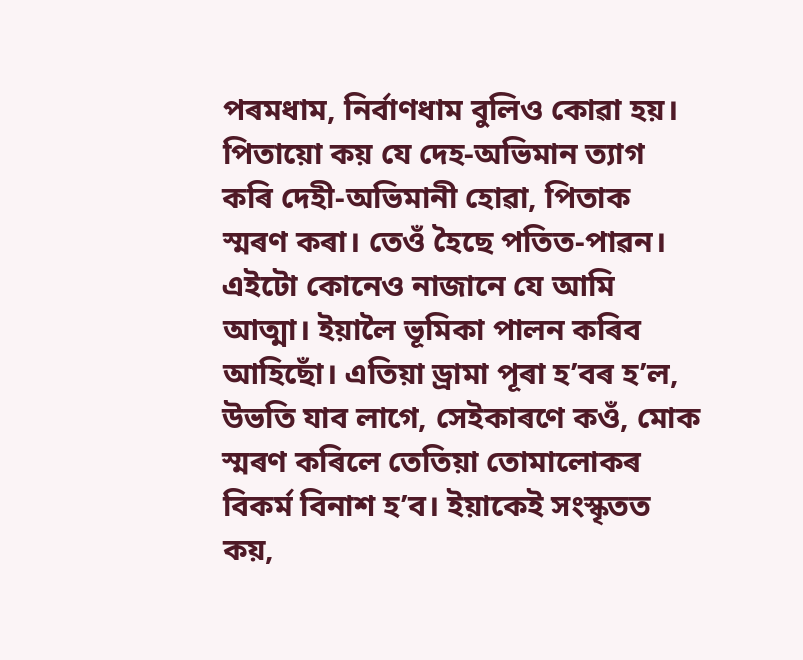পৰমধাম, নিৰ্বাণধাম বুলিও কোৱা হয়। পিতায়ো কয় যে দেহ-অভিমান ত্যাগ কৰি দেহী-অভিমানী হোৱা, পিতাক স্মৰণ কৰা। তেওঁ হৈছে পতিত-পাৱন। এইটো কোনেও নাজানে যে আমি আত্মা। ইয়ালৈ ভূমিকা পালন কৰিব আহিছোঁ। এতিয়া ড্ৰামা পূৰা হ’বৰ হ’ল, উভতি যাব লাগে, সেইকাৰণে কওঁ, মোক স্মৰণ কৰিলে তেতিয়া তোমালোকৰ বিকৰ্ম বিনাশ হ’ব। ইয়াকেই সংস্কৃতত কয়,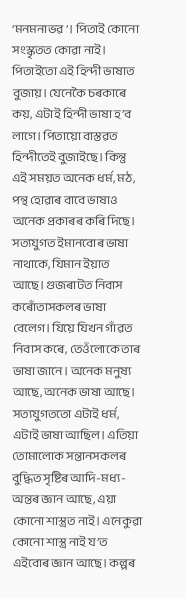‘মনমনাভৱ’। পিতাই কোনো সংস্কৃতত কোৱা নাই। পিতাইতো এই হিন্দী ভাষাত বুজায়। যেনেকৈ চৰকাৰে কয়, এটাই হিন্দী ভাষা হ’ব লাগে। পিতায়ো বাস্তৱত হিন্দীতেই বুজাইছে। কিন্তু এই সময়ত অনেক ধৰ্ম, মঠ, পন্থ হোৱাৰ বাবে ভাষাও অনেক প্ৰকাৰৰ কৰি দিছে। সত্যযুগত ইমানবোৰ ভাষা নাথাকে, যিমান ইয়াত আছে। গুজৰাটত নিবাস কৰোঁতাসকলৰ ভাষা বেলেগ। যিয়ে যিখন গাঁৱত নিবাস কৰে, তেওঁলোকে তাৰ ভাষা জানে। অনেক মনুষ্য আছে, অনেক ভাষা আছে। সত্যযুগততো এটাই ধৰ্ম, এটাই ভাষা আছিল। এতিয়া তোমালোক সন্তানসকলৰ বুদ্ধিত সৃষ্টিৰ আদি-মধ্য-অন্তৰ জ্ঞান আছে, এয়া কোনো শাস্ত্ৰত নাই। এনেকুৱা কোনো শাস্ত্ৰ নাই য’ত এইবোৰ জ্ঞান আছে। কল্পৰ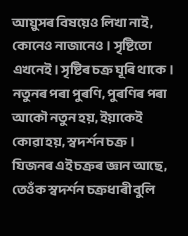আয়ুসৰ বিষয়েও লিখা নাই, কোনেও নাজানেও। সৃষ্টিতো এখনেই। সৃষ্টিৰ চক্ৰ ঘূৰি থাকে। নতুনৰ পৰা পুৰণি, পুৰণিৰ পৰা আকৌ নতুন হয়, ইয়াকেই কোৱা হয়, স্বদৰ্শন চক্ৰ। যিজনৰ এই চক্ৰৰ জ্ঞান আছে, তেওঁক স্বদৰ্শন চক্ৰধাৰী বুলি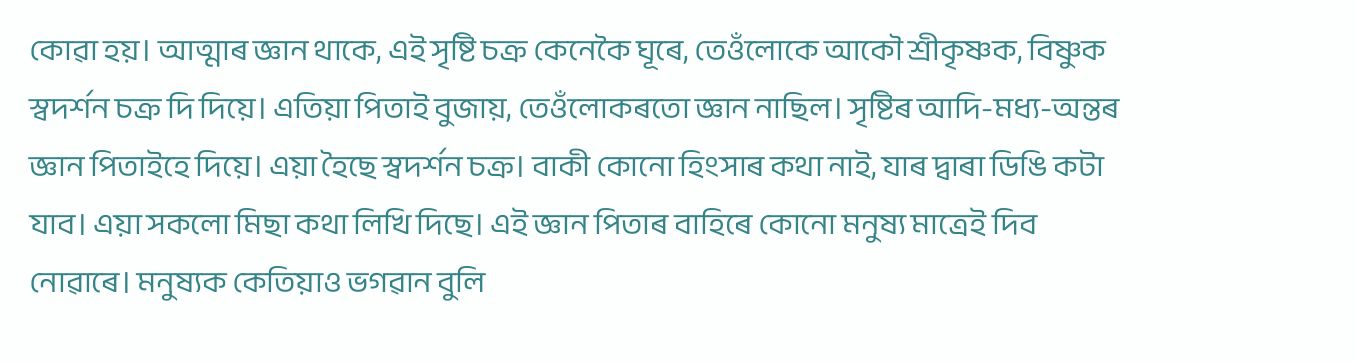কোৱা হয়। আত্মাৰ জ্ঞান থাকে, এই সৃষ্টি চক্ৰ কেনেকৈ ঘূৰে, তেওঁলোকে আকৌ শ্ৰীকৃষ্ণক, বিষ্ণুক স্বদৰ্শন চক্ৰ দি দিয়ে। এতিয়া পিতাই বুজায়, তেওঁলোকৰতো জ্ঞান নাছিল। সৃষ্টিৰ আদি-মধ্য-অন্তৰ জ্ঞান পিতাইহে দিয়ে। এয়া হৈছে স্বদৰ্শন চক্ৰ। বাকী কোনো হিংসাৰ কথা নাই, যাৰ দ্বাৰা ডিঙি কটা যাব। এয়া সকলো মিছা কথা লিখি দিছে। এই জ্ঞান পিতাৰ বাহিৰে কোনো মনুষ্য মাত্ৰেই দিব নোৱাৰে। মনুষ্যক কেতিয়াও ভগৱান বুলি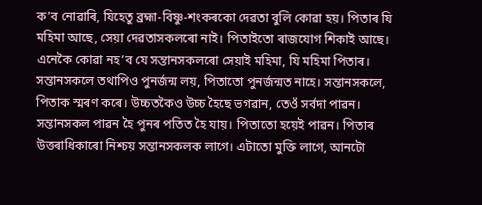ক’ব নোৱাৰি, যিহেতু ব্ৰহ্মা-বিষ্ণু-শংকৰকো দেৱতা বুলি কোৱা হয়। পিতাৰ যি মহিমা আছে, সেয়া দেৱতাসকলৰো নাই। পিতাইতো ৰাজযোগ শিকাই আছে। এনেকৈ কোৱা নহ’ব যে সন্তানসকলৰো সেয়াই মহিমা, যি মহিমা পিতাৰ। সন্তানসকলে তথাপিও পুনৰ্জন্ম লয়, পিতাতো পুনৰ্জন্মত নাহে। সন্তানসকলে, পিতাক স্মৰণ কৰে। উচ্চতকৈও উচ্চ হৈছে ভগৱান, তেওঁ সৰ্বদা পাৱন। সন্তানসকল পাৱন হৈ পুনৰ পতিত হৈ যায়। পিতাতো হয়েই পাৱন। পিতাৰ উত্তৰাধিকাৰো নিশ্চয় সন্তানসকলক লাগে। এটাতো মুক্তি লাগে, আনটো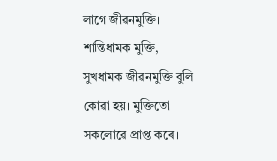লাগে জীৱনমুক্তি। শান্তিধামক মুক্তি, সুখধামক জীৱনমুক্তি বুলি কোৱা হয়। মুক্তিতো সকলোৱে প্ৰাপ্ত কৰে।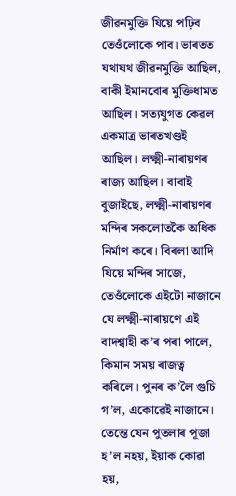জীৱনমুক্তি যিয়ে পঢ়িব তেওঁলোকে পাব। ভাৰতত যথাযথ জীৱনমুক্তি আছিল, বাকী ইমানবোৰ মুক্তিধামত আছিল। সত্যযুগত কেৱল একমাত্ৰ ভাৰতখণ্ডই আছিল। লক্ষ্মী-নাৰায়ণৰ ৰাজ্য আছিল। বাবাই বুজাইছে, লক্ষ্মী-নাৰায়ণৰ মন্দিৰ সকলোতকৈ অধিক নিৰ্মাণ কৰে। বিৰলা আদি যিয়ে মন্দিৰ সাজে, তেওঁলোকে এইটো নাজানে যে লক্ষ্মী-নাৰায়ণে এই বাদশ্বাহী ক’ৰ পৰা পালে, কিমান সময় ৰাজত্ব কৰিলে। পুনৰ ক’লৈ গুচি গ’ল, একোৱেই নাজানে। তেন্তে যেন পুতলাৰ পূজা হ’ল নহয়, ইয়াক কোৱা হয়,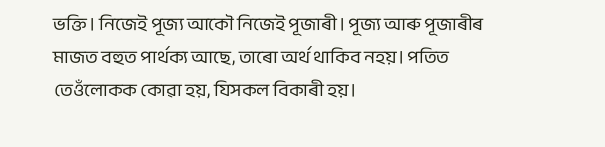ভক্তি। নিজেই পূজ্য আকৌ নিজেই পূজাৰী। পূজ্য আৰু পূজাৰীৰ মাজত বহুত পাৰ্থক্য আছে, তাৰো অৰ্থ থাকিব নহয়। পতিত তেওঁলোকক কোৱা হয়, যিসকল বিকাৰী হয়।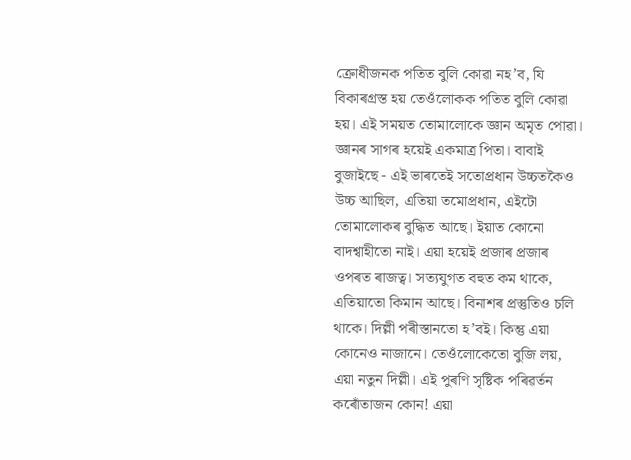ক্ৰোধীজনক পতিত বুলি কোৱা নহ’ব, যি বিকাৰগ্ৰস্ত হয় তেওঁলোকক পতিত বুলি কোৱা হয়। এই সময়ত তোমালোকে জ্ঞান অমৃত পোৱা। জ্ঞানৰ সাগৰ হয়েই একমাত্ৰ পিতা। বাবাই বুজাইছে - এই ভাৰতেই সতোপ্ৰধান উচ্চতকৈও উচ্চ আছিল, এতিয়া তমোপ্ৰধান, এইটো তোমালোকৰ বুদ্ধিত আছে। ইয়াত কোনো বাদশ্বাহীতো নাই। এয়া হয়েই প্ৰজাৰ প্ৰজাৰ ওপৰত ৰাজত্ব। সত্যযুগত বহুত কম থাকে, এতিয়াতো কিমান আছে। বিনাশৰ প্ৰস্তুতিও চলি থাকে। দিল্লী পৰীস্তানতো হ’বই। কিন্তু এয়া কোনেও নাজানে। তেওঁলোকেতো বুজি লয়, এয়া নতুন দিল্লী। এই পুৰণি সৃষ্টিক পৰিৱৰ্তন কৰোঁতাজন কোন! এয়া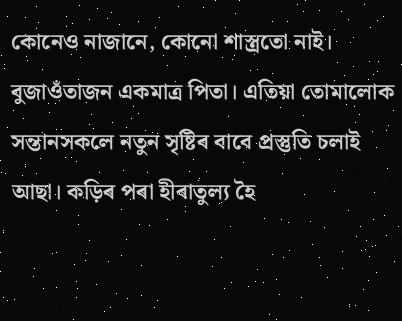কোনেও নাজানে, কোনো শাস্ত্ৰতো নাই। বুজাওঁতাজন একমাত্ৰ পিতা। এতিয়া তোমালোক সন্তানসকলে নতুন সৃষ্টিৰ বাবে প্ৰস্তুতি চলাই আছা। কড়িৰ পৰা হীৰাতুল্য হৈ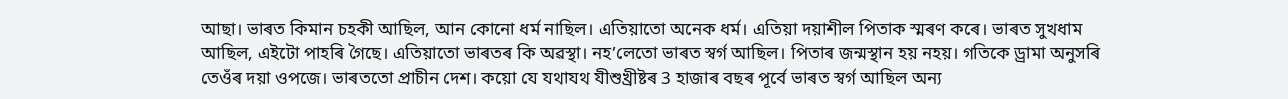আছা। ভাৰত কিমান চহকী আছিল, আন কোনো ধৰ্ম নাছিল। এতিয়াতো অনেক ধৰ্ম। এতিয়া দয়াশীল পিতাক স্মৰণ কৰে। ভাৰত সুখধাম আছিল, এইটো পাহৰি গৈছে। এতিয়াতো ভাৰতৰ কি অৱস্থা। নহ’লেতো ভাৰত স্বৰ্গ আছিল। পিতাৰ জন্মস্থান হয় নহয়। গতিকে ড্ৰামা অনুসৰি তেওঁৰ দয়া ওপজে। ভাৰততো প্ৰাচীন দেশ। কয়ো যে যথাযথ যীশুখ্ৰীষ্টৰ 3 হাজাৰ বছৰ পূৰ্বে ভাৰত স্বৰ্গ আছিল অন্য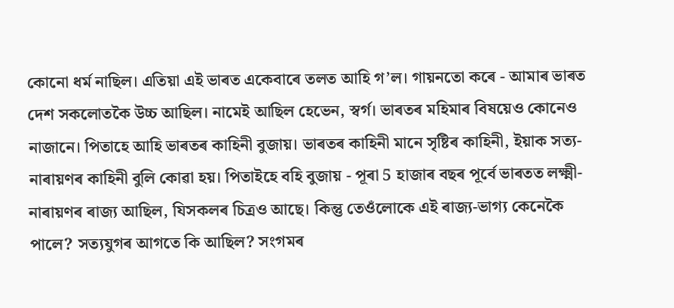কোনো ধৰ্ম নাছিল। এতিয়া এই ভাৰত একেবাৰে তলত আহি গ’ল। গায়নতো কৰে - আমাৰ ভাৰত দেশ সকলোতকৈ উচ্চ আছিল। নামেই আছিল হেভেন, স্বৰ্গ। ভাৰতৰ মহিমাৰ বিষয়েও কোনেও নাজানে। পিতাহে আহি ভাৰতৰ কাহিনী বুজায়। ভাৰতৰ কাহিনী মানে সৃষ্টিৰ কাহিনী, ইয়াক সত্য-নাৰায়ণৰ কাহিনী বুলি কোৱা হয়। পিতাইহে বহি বুজায় - পূৰা 5 হাজাৰ বছৰ পূৰ্বে ভাৰতত লক্ষ্মী-নাৰায়ণৰ ৰাজ্য আছিল, যিসকলৰ চিত্ৰও আছে। কিন্তু তেওঁলোকে এই ৰাজ্য-ভাগ্য কেনেকৈ পালে? সত্যযুগৰ আগতে কি আছিল? সংগমৰ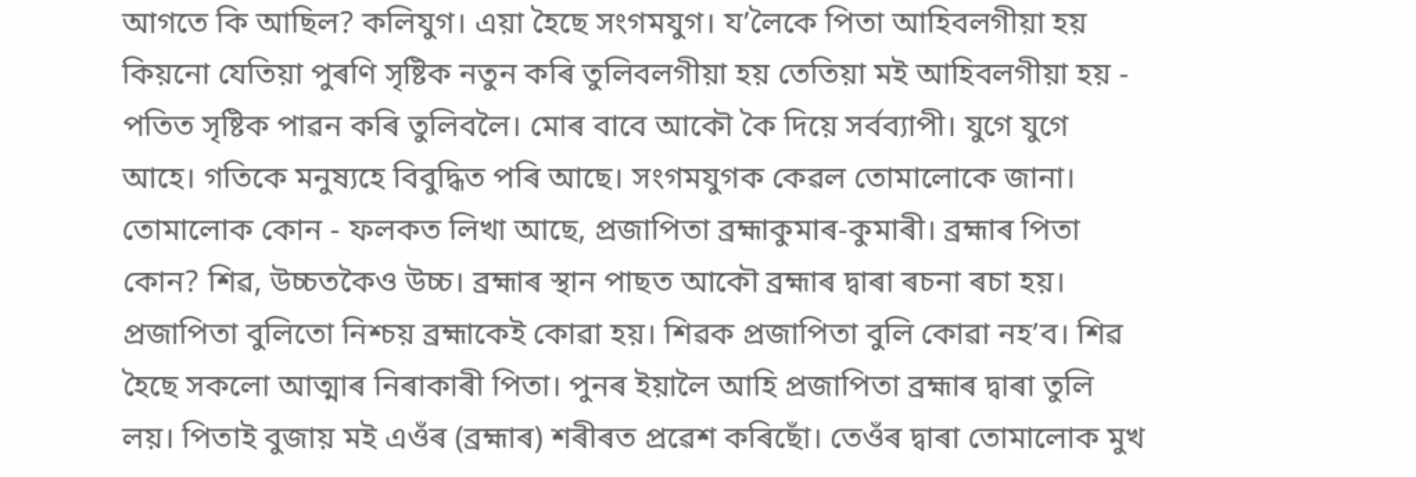আগতে কি আছিল? কলিযুগ। এয়া হৈছে সংগমযুগ। য’লৈকে পিতা আহিবলগীয়া হয় কিয়নো যেতিয়া পুৰণি সৃষ্টিক নতুন কৰি তুলিবলগীয়া হয় তেতিয়া মই আহিবলগীয়া হয় - পতিত সৃষ্টিক পাৱন কৰি তুলিবলৈ। মোৰ বাবে আকৌ কৈ দিয়ে সৰ্বব্যাপী। যুগে যুগে আহে। গতিকে মনুষ্যহে বিবুদ্ধিত পৰি আছে। সংগমযুগক কেৱল তোমালোকে জানা। তোমালোক কোন - ফলকত লিখা আছে, প্ৰজাপিতা ব্ৰহ্মাকুমাৰ-কুমাৰী। ব্ৰহ্মাৰ পিতা কোন? শিৱ, উচ্চতকৈও উচ্চ। ব্ৰহ্মাৰ স্থান পাছত আকৌ ব্ৰহ্মাৰ দ্বাৰা ৰচনা ৰচা হয়। প্ৰজাপিতা বুলিতো নিশ্চয় ব্ৰহ্মাকেই কোৱা হয়। শিৱক প্ৰজাপিতা বুলি কোৱা নহ’ব। শিৱ হৈছে সকলো আত্মাৰ নিৰাকাৰী পিতা। পুনৰ ইয়ালৈ আহি প্ৰজাপিতা ব্ৰহ্মাৰ দ্বাৰা তুলি লয়। পিতাই বুজায় মই এওঁৰ (ব্ৰহ্মাৰ) শৰীৰত প্ৰৱেশ কৰিছোঁ। তেওঁৰ দ্বাৰা তোমালোক মুখ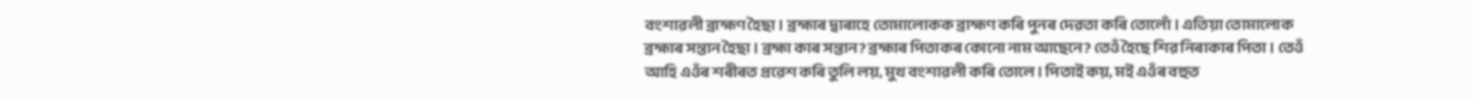বংশাৱলী ব্ৰাহ্মণ হৈছা। ব্ৰহ্মাৰ দ্বাৰাহে তোমালোকক ব্ৰাহ্মণ কৰি পুনৰ দেৱতা কৰি তোলোঁ। এতিয়া তোমালোক ব্ৰহ্মাৰ সন্তান হৈছা। ব্ৰহ্মা কাৰ সন্তান? ব্ৰহ্মাৰ পিতাকৰ কোনো নাম আছেনে? তেওঁ হৈছে শিৱ নিৰাকাৰ পিতা। তেওঁ আহি এওঁৰ শৰীৰত প্ৰৱেশ কৰি তুলি লয়, মুখ বংশাৱলী কৰি তোলে। পিতাই কয়, মই এওঁৰ বহুত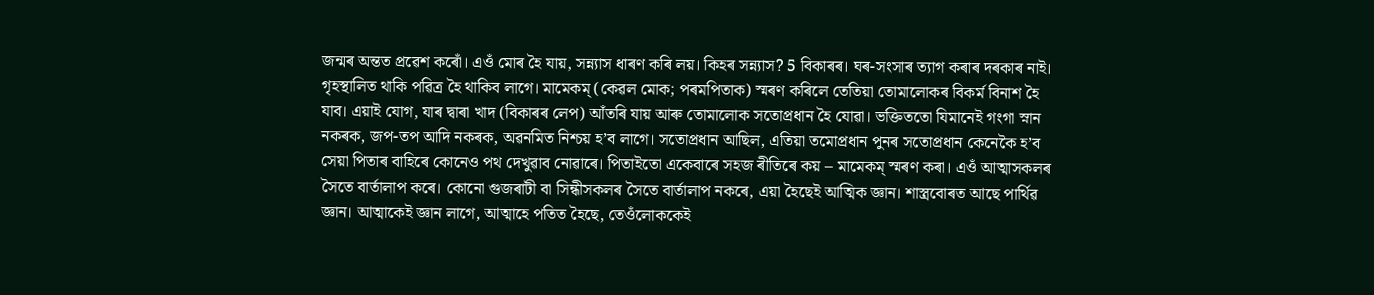জন্মৰ অন্তত প্ৰৱেশ কৰোঁ। এওঁ মোৰ হৈ যায়, সন্ন্যাস ধাৰণ কৰি লয়। কিহৰ সন্ন্যাস? 5 বিকাৰৰ। ঘৰ-সংসাৰ ত্যাগ কৰাৰ দৰকাৰ নাই। গৃহস্থালিত থাকি পৱিত্ৰ হৈ থাকিব লাগে। মামেকম্ (কেৱল মোক; পৰমপিতাক) স্মৰণ কৰিলে তেতিয়া তোমালোকৰ বিকৰ্ম বিনাশ হৈ যাব। এয়াই যোগ, যাৰ দ্বাৰা খাদ (বিকাৰৰ লেপ) আঁতৰি যায় আৰু তোমালোক সতোপ্ৰধান হৈ যোৱা। ভক্তিততো যিমানেই গংগা স্নান নকৰক, জপ-তপ আদি নকৰক, অৱনমিত নিশ্চয় হ’ব লাগে। সতোপ্ৰধান আছিল, এতিয়া তমোপ্ৰধান পুনৰ সতোপ্ৰধান কেনেকৈ হ’ব সেয়া পিতাৰ বাহিৰে কোনেও পথ দেখুৱাব নোৱাৰে। পিতাইতো একেবাৰে সহজ ৰীতিৰে কয় – মামেকম্‌ স্মৰণ কৰা। এওঁ আত্মাসকলৰ সৈতে বাৰ্তালাপ কৰে। কোনো গুজৰাটী বা সিন্ধীসকলৰ সৈতে বাৰ্তালাপ নকৰে, এয়া হৈছেই আত্মিক জ্ঞান। শাস্ত্ৰবোৰত আছে পাৰ্থিৱ জ্ঞান। আত্মাকেই জ্ঞান লাগে, আত্মাহে পতিত হৈছে, তেওঁলোককেই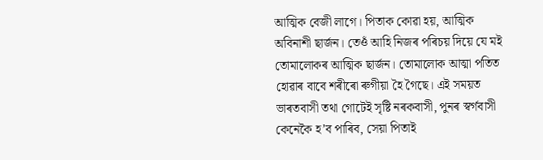আত্মিক বেজী লাগে। পিতাক কোৱা হয়, আত্মিক অবিনাশী ছাৰ্জন। তেওঁ আহি নিজৰ পৰিচয় দিয়ে যে মই তোমালোকৰ আত্মিক ছাৰ্জন। তোমালোক আত্মা পতিত হোৱাৰ বাবে শৰীৰো ৰুগীয়া হৈ গৈছে। এই সময়ত ভাৰতবাসী তথা গোটেই সৃষ্টি নৰকবাসী, পুনৰ স্বৰ্গবাসী কেনেকৈ হ’ব পাৰিব, সেয়া পিতাই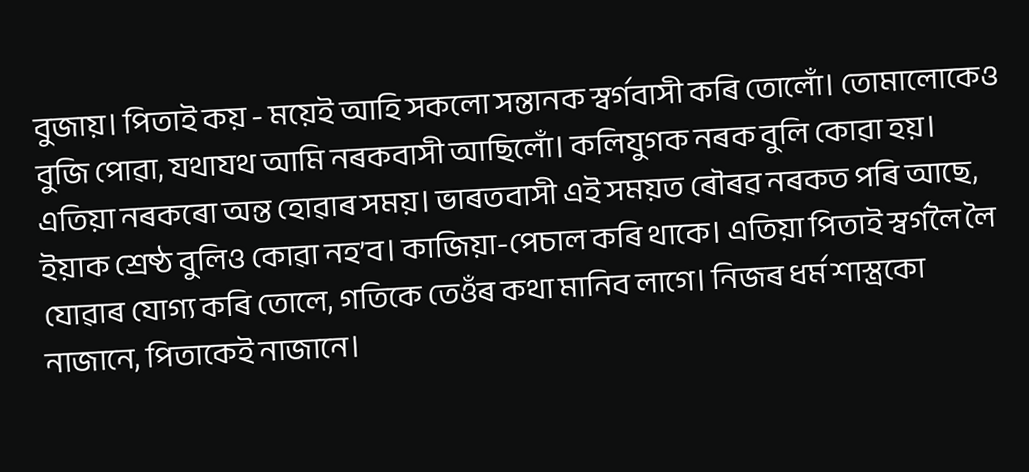বুজায়। পিতাই কয় - ময়েই আহি সকলো সন্তানক স্বৰ্গবাসী কৰি তোলোঁ। তোমালোকেও বুজি পোৱা, যথাযথ আমি নৰকবাসী আছিলোঁ। কলিযুগক নৰক বুলি কোৱা হয়। এতিয়া নৰকৰো অন্ত হোৱাৰ সময়। ভাৰতবাসী এই সময়ত ৰৌৰৱ নৰকত পৰি আছে, ইয়াক শ্ৰেষ্ঠ বুলিও কোৱা নহ’ব। কাজিয়া-পেচাল কৰি থাকে। এতিয়া পিতাই স্বৰ্গলৈ লৈ যোৱাৰ যোগ্য কৰি তোলে, গতিকে তেওঁৰ কথা মানিব লাগে। নিজৰ ধৰ্ম শাস্ত্ৰকো নাজানে, পিতাকেই নাজানে।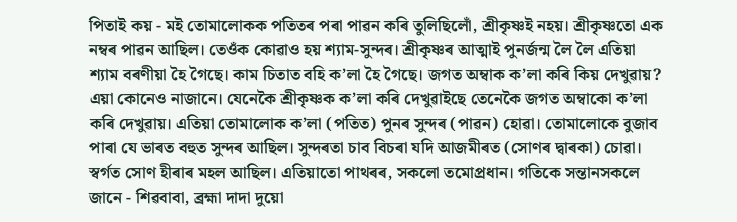পিতাই কয় - মই তোমালোকক পতিতৰ পৰা পাৱন কৰি তুলিছিলোঁ, শ্ৰীকৃষ্ণই নহয়। শ্ৰীকৃষ্ণতো এক নম্বৰ পাৱন আছিল। তেওঁক কোৱাও হয় শ্যাম-সুন্দৰ। শ্ৰীকৃষ্ণৰ আত্মাই পুনৰ্জন্ম লৈ লৈ এতিয়া শ্যাম বৰণীয়া হৈ গৈছে। কাম চিতাত বহি ক’লা হৈ গৈছে। জগত অম্বাক ক’লা কৰি কিয় দেখুৱায়? এয়া কোনেও নাজানে। যেনেকৈ শ্ৰীকৃষ্ণক ক’লা কৰি দেখুৱাইছে তেনেকৈ জগত অম্বাকো ক’লা কৰি দেখুৱায়। এতিয়া তোমালোক ক’লা (পতিত) পুনৰ সুন্দৰ (পাৱন) হোৱা। তোমালোকে বুজাব পাৰা যে ভাৰত বহুত সুন্দৰ আছিল। সুন্দৰতা চাব বিচৰা যদি আজমীৰত (সোণৰ দ্বাৰকা) চোৱা। স্বৰ্গত সোণ হীৰাৰ মহল আছিল। এতিয়াতো পাথৰৰ, সকলো তমোপ্ৰধান। গতিকে সন্তানসকলে জানে - শিৱবাবা, ব্ৰহ্মা দাদা দুয়ো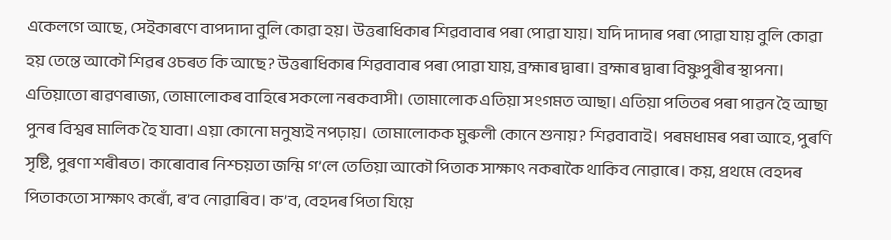একেলগে আছে, সেইকাৰণে বাপদাদা বুলি কোৱা হয়। উত্তৰাধিকাৰ শিৱবাবাৰ পৰা পোৱা যায়। যদি দাদাৰ পৰা পোৱা যায় বুলি কোৱা হয় তেন্তে আকৌ শিৱৰ ওচৰত কি আছে? উত্তৰাধিকাৰ শিৱবাবাৰ পৰা পোৱা যায়, ব্ৰহ্মাৰ দ্বাৰা। ব্ৰহ্মাৰ দ্বাৰা বিষ্ণুপুৰীৰ স্থাপনা। এতিয়াতো ৰাৱণৰাজ্য, তোমালোকৰ বাহিৰে সকলো নৰকবাসী। তোমালোক এতিয়া সংগমত আছা। এতিয়া পতিতৰ পৰা পাৱন হৈ আছা পুনৰ বিশ্বৰ মালিক হৈ যাবা। এয়া কোনো মনুষ্যই নপঢ়ায়। তোমালোকক মুৰুলী কোনে শুনায়? শিৱবাবাই। পৰমধামৰ পৰা আহে, পুৰণি সৃষ্টি, পুৰণা শৰীৰত। কাৰোবাৰ নিশ্চয়তা জন্মি গ’লে তেতিয়া আকৌ পিতাক সাক্ষাৎ নকৰাকৈ থাকিব নোৱাৰে। কয়, প্ৰথমে বেহদৰ পিতাকতো সাক্ষাৎ কৰোঁ, ৰ’ব নোৱাৰিব। ক’ব, বেহদৰ পিতা যিয়ে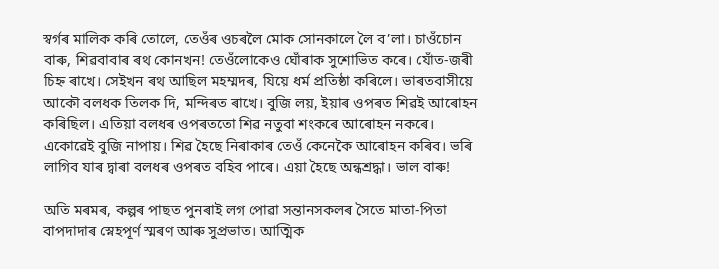স্বৰ্গৰ মালিক কৰি তোলে, তেওঁৰ ওচৰলৈ মোক সোনকালে লৈ ব’লা। চাওঁচোন বাৰু, শিৱবাবাৰ ৰথ কোনখন! তেওঁলোকেও ঘোঁৰাক সুশোভিত কৰে। যোঁত-জৰী চিহ্ন ৰাখে। সেইখন ৰথ আছিল মহম্মদৰ, যিয়ে ধৰ্ম প্ৰতিষ্ঠা কৰিলে। ভাৰতবাসীয়ে আকৌ বলধক তিলক দি, মন্দিৰত ৰাখে। বুজি লয়, ইয়াৰ ওপৰত শিৱই আৰোহন কৰিছিল। এতিয়া বলধৰ ওপৰততো শিৱ নতুবা শংকৰে আৰোহন নকৰে। একোৱেই বুজি নাপায়। শিৱ হৈছে নিৰাকাৰ তেওঁ কেনেকৈ আৰোহন কৰিব। ভৰি লাগিব যাৰ দ্বাৰা বলধৰ ওপৰত বহিব পাৰে। এয়া হৈছে অন্ধশ্ৰদ্ধা। ভাল বাৰু!

অতি মৰমৰ, কল্পৰ পাছত পুনৰাই লগ পোৱা সন্তানসকলৰ সৈতে মাতা-পিতা বাপদাদাৰ স্নেহপূৰ্ণ স্মৰণ আৰু সুপ্ৰভাত। আত্মিক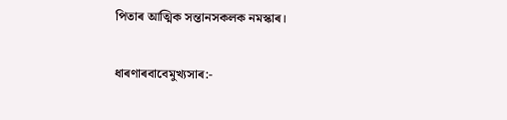পিতাৰ আত্মিক সন্তানসকলক নমস্কাৰ।

ধাৰণাৰবাবেমুখ্যসাৰ:-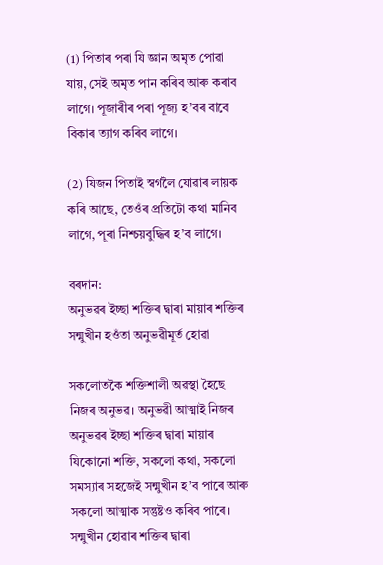(1) পিতাৰ পৰা যি জ্ঞান অমৃত পোৱা যায়, সেই অমৃত পান কৰিব আৰু কৰাব লাগে। পূজাৰীৰ পৰা পূজ্য হ’বৰ বাবে বিকাৰ ত্যাগ কৰিব লাগে।

(2) যিজন পিতাই স্বৰ্গলৈ যোৱাৰ লায়ক কৰি আছে, তেওঁৰ প্ৰতিটো কথা মানিব লাগে, পূৰা নিশ্চয়বুদ্ধিৰ হ’ব লাগে।

বৰদান:
অনুভৱৰ ইচ্ছা শক্তিৰ দ্বাৰা মায়াৰ শক্তিৰ সন্মুখীন হওঁতা অনুভৱীমূৰ্ত হোৱা

সকলোতকৈ শক্তিশালী অৱস্থা হৈছে নিজৰ অনুভৱ। অনুভৱী আত্মাই নিজৰ অনুভৱৰ ইচ্ছা শক্তিৰ দ্বাৰা মায়াৰ যিকোনো শক্তি, সকলো কথা, সকলো সমস্যাৰ সহজেই সন্মুখীন হ’ব পাৰে আৰু সকলো আত্মাক সন্তুষ্টও কৰিব পাৰে। সন্মুখীন হোৱাৰ শক্তিৰ দ্বাৰা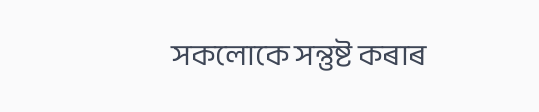সকলোকে সন্তুষ্ট কৰাৰ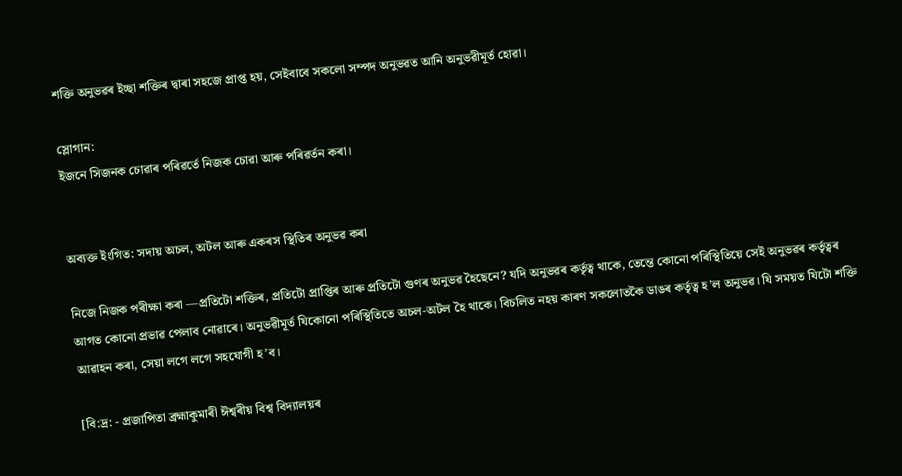শক্তি অনুভৱৰ ইচ্ছা শক্তিৰ দ্বাৰা সহজে প্ৰাপ্ত হয়, সেইবাবে সকলো সম্পদ অনুভৱত আনি অনুভৱীমূৰ্ত হোৱা।

স্লোগান:
ইজনে সিজনক চোৱাৰ পৰিৱৰ্তে নিজক চোৱা আৰু পৰিৱৰ্তন কৰা।


অব্যক্ত ইংগিত: সদায় অচল, অটল আৰু একৰস স্থিতিৰ অনুভৱ কৰা

নিজে নিজক পৰীক্ষা কৰা —প্ৰতিটো শক্তিৰ, প্ৰতিটো প্ৰাপ্তিৰ আৰু প্ৰতিটো গুণৰ অনুভৱ হৈছেনে? যদি অনুভৱৰ কৰ্তৃত্ব থাকে, তেন্তে কোনো পৰিস্থিতিয়ে সেই অনুভৱৰ কৰ্তৃত্বৰ আগত কোনো প্ৰভাৱ পেলাব নোৱাৰে। অনুভৱীমূৰ্ত যিকোনো পৰিস্থিতিতে অচল-অটল হৈ থাকে। বিচলিত নহয় কাৰণ সকলোতকৈ ডাঙৰ কৰ্তৃত্ব হ’ল অনুভৱ। যি সময়ত যিটো শক্তি আৱাহন কৰা, সেয়া লগে লগে সহযোগী হ’ব।

[বি:দ্ৰ: - প্ৰজাপিতা ব্ৰহ্মাকুমাৰী ঈশ্বৰীয় বিশ্ব বিদ্যালয়ৰ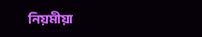নিয়মীয়া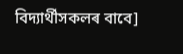বিদ্যাৰ্থীসকলৰ বাবে]